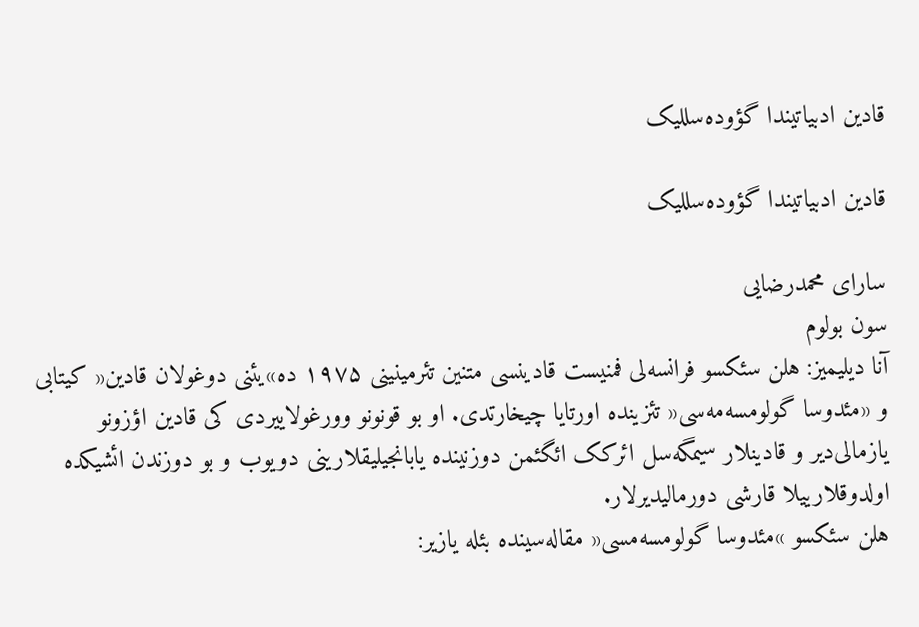قادین ادبیاتیندا گؤوده‌سللیک

قادین ادبیاتیندا گؤوده‌سللیک

سارای محمدرضایی
سون بولوم
آنا دیلیمیز: هلن سئکسو فرانسه‌لی فمنیست قادینسی متنین تئرمینینی ۱۹۷۵ ده»یئنی دوغولان قادین« کیتابی و «مئدوسا گولومسه‌مه‌سی« تئزینده اورتایا چیخارتدی. او بو قونونو وورغولاییردی کی قادین اؤزونو یازمالی‌دیر و قادینلار ‌سیمگه‌سل ائرکک ائگئمن دوزنینده یابانجیلیقلارینی دویوب و بو دوزندن ائشیکده اولدوقلارییلا قارشی دورمالیدیرلار.
هلن سئکسو »مئدوسا گولومسه‌مسی« مقاله‌سینده بئله یازیر: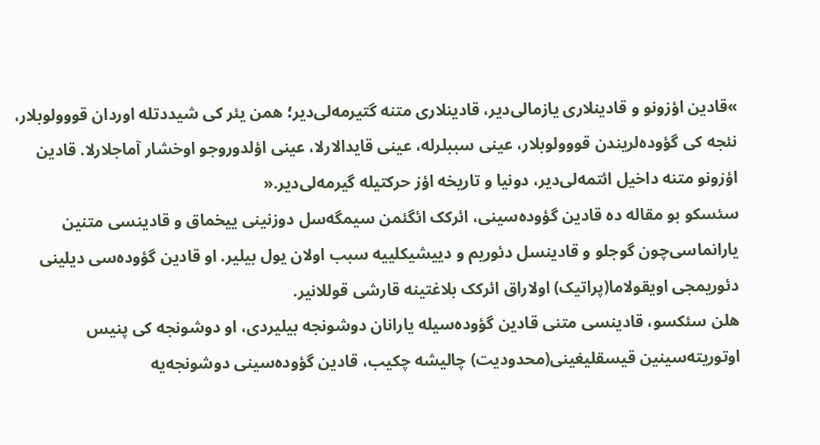»قادین اؤزونو و قادینلاری یازمالی‌دیر، قادینلاری متنه گتیرمه‌لی‌دیر؛ همن یئر کی شیددتله اوردان قووولوبلار، نئجه کی گؤوده‌لریندن قووولوبلار، عینی سببلرله، عینی قایدالارلا، عینی اؤلدوروجو اوخشار آماجلارلا. قادین اؤزونو متنه داخیل ائتمه‌لی‌دیر، دونیا و تاریخه اؤز حرکتیله گیرمه‌لی‌دیر.«
سئسکو بو مقاله ده قادین گؤوده‌سینی، ائرکک ائگئمن ‌سیمگه‌سل دوزنینی ییخماق و قادینسی متنین یارانماسی‌چون گوجلو و قادینسل دئوریم و دییشیکلییه سبب اولان یول بیلیر. او قادین گؤوده‌سی دیلینی دئوریمجی اویقولاما(پراتیک) اولاراق ائرکک بلاغتینه قارشی قوللانیر.
هلن سئکسو، قادینسی متنی قادین گؤوده‌سیله یارانان دوشونجه بیلیردی، او دوشونجه کی پنیس اوتوریته‌سینین قیسقلیغینی(محدودیت) چالیشه چکیب، قادین گؤوده‌سینی دوشونجه‌یه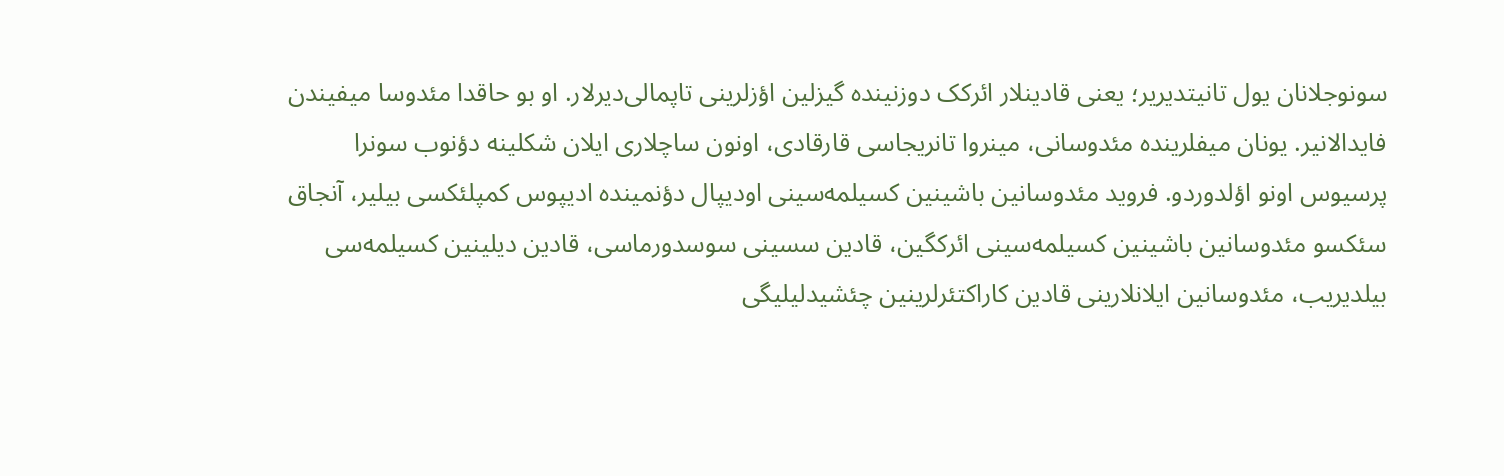سونوجلانان یول تانیتدیریر؛ یعنی قادینلار ائرکک دوزنینده گیزلین اؤزلرینی تاپمالی‌دیرلار. او بو حاقدا مئدوسا میفیندن فایدالانیر. یونان میفلرینده مئدوسانی، مینروا تانریجاسی قارقادی، اونون ساچلاری ایلان شکلینه دؤنوب سونرا پرسیوس اونو اؤلدوردو. فروید مئدوسانین باشینین کسیلمه‌سینی اودیپال دؤنمینده ادیپوس کمپلئکسی بیلیر، آنجاق سئکسو مئدوسانین باشینین کسیلمه‌سینی ائرکگین، قادین سسینی سوسدورماسی، قادین دیلینین کسیلمه‌سی بیلدیریب، مئدوسانین ایلانلارینی قادین کاراکتئرلرینین چئشیدلیلیگی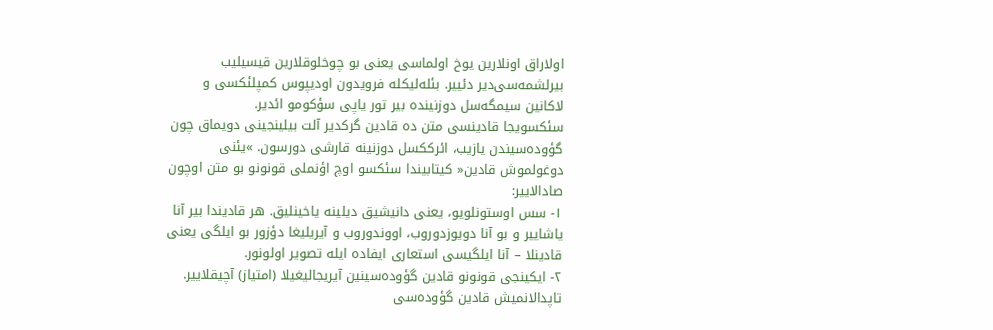اولاراق اونلارین یوخ اولماسی یعنی بو چوخلوقلارین قیسیلیب بیرلشمه‌سی‌دیر دئییر. بئله‌لیکله فرویدون اودیپوس کمپلئکسی و لاکانین‌ سیمگه‌سل دوزنینده بیر تور یاپی سؤکومو ائدیر.
سئکسویجا قادینسی متن ده قادین گرکدیر آلت بیلینجینی دویماق چون گؤوده‌سیندن یازیب، ائرککسل دوزنینه قارشی دورسون. »یئنی دوغولموش قادین« کیتابیندا سئکسو اوچ اؤنملی قونونو بو متن اوچون صادالاییر:
۱- سس اوستونلویو، یعنی دانیشیق دیلینه یاخینلیق. هر قادیندا بیر آنا یاشاییر و بو آنا دویوزدوروب، اووندوروب و آیریلیغا دؤزور بو ایلگی یعنی قادینلا – آنا ایلگیسی استعاری ایفاده ایله تصویر اولونور.
۲- ایکینجی قونونو قادین گؤوده‌سینین آیریجالیغیلا (امتیاز) آچیقلاییر. تاپدالانمیش قادین گؤوده‌سی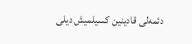دئمه‌لی قادینین کسیلمیش دیلی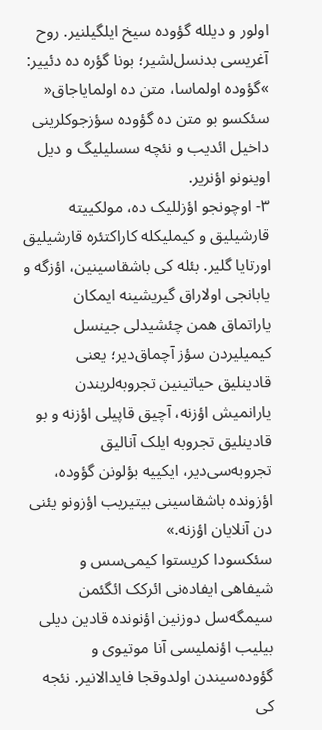اولور و دیلله گؤوده‌ سیخ ایلگیلنیر. روح آغریسی بدنسل‌لشیر؛ بونا گؤره ده دئییر: »گؤوده اولماسا، متن ده اولمایاجاق« سئکسو بو متن ده گؤوده سؤزجوکلرینی داخیل ائدیب و نئچه سسلیلیگ و دیل اوینونو اؤنریر.
۳- اوچونجو اؤزللیک ده، مولکییته قارشیلیق و کیملیکله کاراکتئره قارشیلیق اورتایا گلیر. بئله کی باشقاسینین، اؤزگه و یابانجی اولاراق گیریشینه ایمکان یاراتماق همن چئشیدلی جینسل کیمیلیردن سؤز آچماق‌دیر؛ یعنی قادینلیق حیاتینین تجروبه‌لریندن یارانمیش اؤزنه، آچیق قاپیلی اؤزنه و بو قادینلیق تجروبه ایلک آنالیق تجروبه‌سی‌دیر، ایکییه بؤلونن گؤوده، اؤزونده باشقاسینی بیتیریب اؤزونو یئنی دن آنلایان اؤزنه.»
سئکسودا کریستوا کیمی‌سس و شیفاهی ایفاده‌نی ائرکک ائگئمن‌ سیمگه‌سل دوزنین اؤنونده قادین دیلی بیلیب اؤنملیسی آنا موتیوی و گؤوده‌سیندن اولدوقجا فایدالانیر. نئجه کی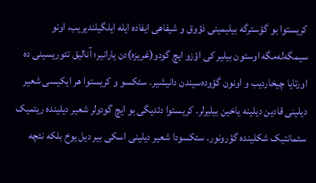کریستوا بو گؤسترگه بیلیمینی ذؤوق و شیفاهی ایفاده ایله ایلگیلندیریب، اونو‌ سیمگه‌له‌مگه اوستون بیلیر کی اؤزو ایچ گودو(غریزه)دن یارانیر؛ آنالیق تئوریسینی ده اورتایا چیخاردیب و اونون گؤوده‌سیندن دانیشیر. سئکسو و کریستوا هر ایکیسی شعیر دیلینی قادین دیلینه یاخین بیلیرلر. کریستوا دئدیگی بو ایچ گودولر شعیر دیلینده ریتمیک سئمانتیک شکلینده گؤرونور. سئکسودا شعیر دیلینی اسکی بیر دیل یوخ بلکه نئچه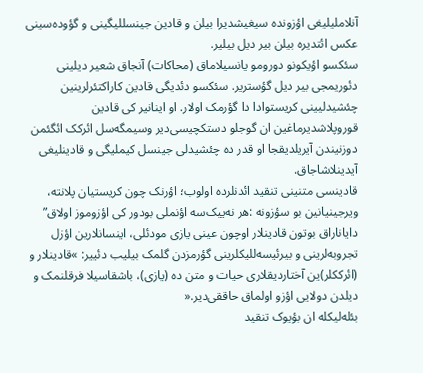آنلاملیلیغی اؤزونده ‌سیغیشدیرا بیلن و قادین جینسللیگینی و گؤوده‌سینی عکس ائتدیره بیلن بیر دیل بیلیر.
سئکسو اؤیکونو دورومو یانسیلاماق (محاکات) آنجاق شعیر دیلینی دئوریمجی بیر دیل گؤستریر. سئکسو دئدیگی قادین کاراکتئرلرینین چئشیدلیینی کریستوادا دا گؤرمک اولار. او اینانیر کی قادین قوروپلاشدیرماغین ان گوجلو دستکچیسی‌دیر و‌سیمگه‌سل ائرکک ائگئمن دوزنیندن آیریلدیقجا او قدر ده چئشیدلی جینسل کیملیگی و قادینلیغی آیدینلاشاجاق.
قادینسی متنینی تنقید ائدنلرده اولوب؛ اؤرنک چون کریستیان پلانته، ویرجینیانین بو سؤزونه :هر نه‌ییک‌سه اؤنملی بودور کی اؤزوموز اولاق” دایاناراق بوتون قادینلار اوچون عینی یازی مودئلی، اینسانلارین اؤزل تجروبه‌لرینی و بیرئیسه‌للیکلرینی گؤرمزدن گلمک بیلیب دئییر: »قادینلار و (ائرککلر)ین آختاردیقلاری حیات و متن ده (یازی)، باشقاسیلا فرقلنمک و دیلدن دولایی اؤزو اولماق حاققی‌دیر.«
بئله‌لیکله ان بؤیوک تنقید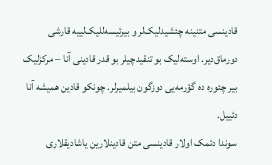قادینسی متنینه چئشیدلیک‌لر و بیرئیسه‌للیک‌لییه قارشی دورماق‌دیر. اوسته‌لیک بو تنقیدچیلر بو قدر قادینی آنا – مرکزلیک بیر چئوره ده گؤرمه‌یی دوزگون بیلمیرلر. چونکو قادین همیشه آنا دئییل.
سوندا دئمک اولار قادینسی متن قادینلارین یاشادیقلاری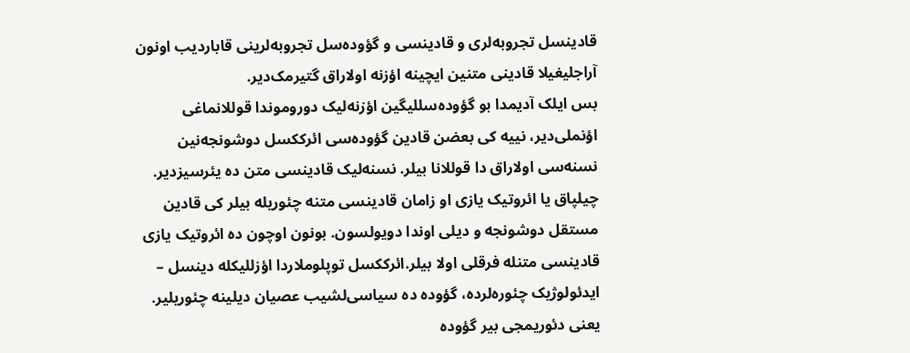قادینسل تجروبه‌لری و قادینسی و گؤوده‌سل تجروبه‌لرینی قاباردیب اونون آراجلیغیلا قادینی متنین ایچینه اؤزنه اولاراق گتیرمک‌دیر.
بس ایلک آدیمدا بو گؤوده‌سللیگین اؤزنه‌لیک دوروموندا قوللانماغی اؤنملی‌دیر، نییه کی بعضن قادین گؤوده‌سی ائرککسل دوشونجه‌نین نسنه‌سی اولاراق دا قوللانا بیلر. نسنه‌لیک قادینسی متن ده یئرسیزدیر. چیلپاق یا ائروتیک یازی او زامان قادینسی متنه چئوریله بیلر کی قادین مستقل دوشونجه و دیلی اوندا دویولسون. بونون اوچون ده ائروتیک یازی قادینسی متنله فرقلی اولا بیلر.ائرککسل توپلوملاردا اؤزللیکله دینسل – ایدئولوژیک چئوره‌لرده، گؤوده ده‌ سیاسی‌لشیب عصیان دیلینه چئوریلیر. یعنی دئوریمجی بیر گؤوده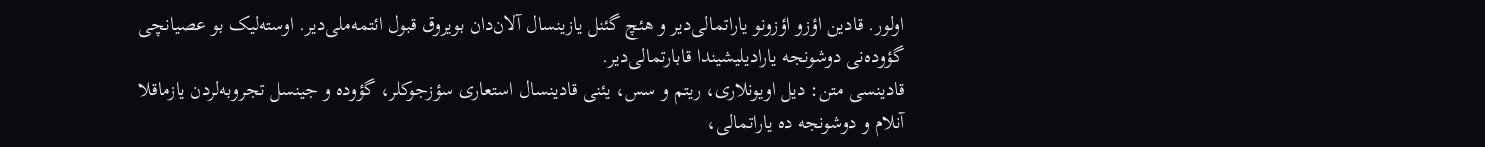اولور. قادین اؤزو اؤزونو یاراتمالی‌دیر و هئچ گئنل یازینسال آلان‌دان بویروق قبول ائتمه‌ملی‌دیر. اوسته‌لیک بو عصیانچی گؤوده‌نی دوشونجه یارادیلیشیندا قابارتمالی‌دیر.
قادینسی متن: دیل اویونلاری، ریتم و سس، یئنی قادینسال استعاری سؤزجوکلر، گؤوده و جینسل تجروبه‌لردن یازماقلا آنلام و دوشونجه ده یاراتمالی،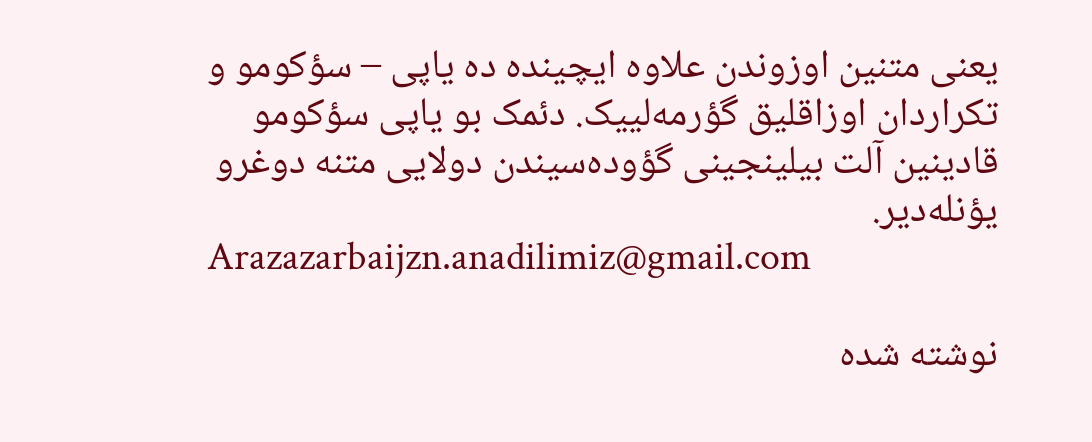یعنی متنین اوزوندن علاوه ایچینده ده یاپی – سؤکومو و تکراردان اوزاقلیق گؤرمه‌لییک. دئمک بو یاپی سؤکومو قادینین آلت بیلینجینی گؤوده‌سیندن دولایی متنه دوغرو یؤنله‌دیر.
Arazazarbaijzn.anadilimiz@gmail.com

نوشته شده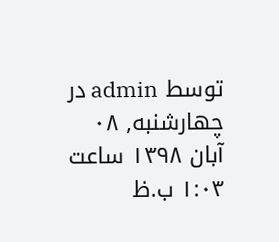توسط admin در چهارشنبه, ۰۸ آبان ۱۳۹۸ ساعت ۱:۰۳ ب.ظ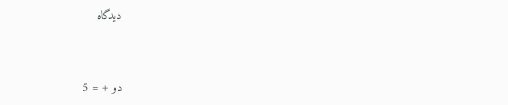دیدگاه


دو + = 5